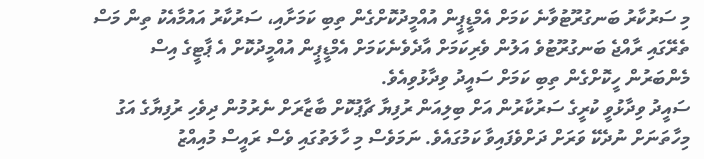މި ސަރުކާރު ބަނގުރޫޓުވާނެ ކަމަށް އެމްޑީޕީން އުއްމީދުކޮށްގެން ތިބި ކަމަށާއި، ސަރުކާރު އައުމާއެކު ތިން މަސް ތެރޭގައި ރާއްޖެ ބަނގުރޫޓުވެ އަލުން ވެރިކަމަށް އާދެވެނެކަމަށް އެމްޑީޕީން އުއްމީދުކޮށް އެ ޕާޓީގެ އިސް މެންބަރުން ހީކޮށްގެން ތިބި ކަމަށް ސައީދު ވިދާޅުވިއެވެ.
ސައީދު ވިދާޅުވީ ކުރީގެ ސަރުކާރުން އަށް ބިލިއަން ރުފިޔާ ޗާޕުކޮށް ބާޒާރަށް ނެރުމުން ދިވެހި ރުފިޔާގެ އަގު މިހާތަނަށް ނުދެކޭ ވަރަށް ދަށްވެފައިވާ ކަމުގައެވެ. ނަމަވެސް މި ހާލަތުގައި ވެސް ރައީސް މުއިއްޒު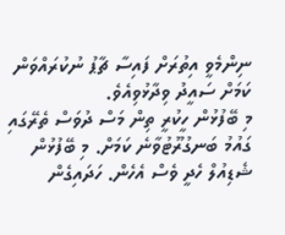ނިންމެވީ އިތުރަށް ފައިސާ ޗާޕު ނުކުރައްވަން ކަމަށް ސައީދު ވިދާޅުވިއެވެ.
މި ބޭފުޅުން ހީކުރީ ތިން މަސް ދުވަސް ތެރޭގައި ގައުމު ބަނގުރޫޓުވާނެ ކަމަށް. މި ބޭފުޅުން ޝެޑިއުލް ހެދީ ވެސް އެހެން. ހަދައިގެން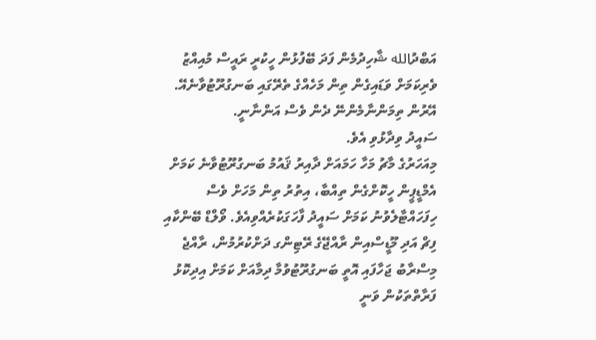އަބްދުالله ޝާހިދުމެން ފަދަ ބޭފުޅުން ހީކުރީ ރައީސް މުއިއްޒު ވެރިކަމަށް ވަޑައިގެން ތިން މަހެއްގެ ތެރޭގައި ބަނގުރޫޓުވާނެއޭ. އޭރުން ތިމަންނާމެންނޭ ދެން ވެސް އަންނާނީ.
ސައީދު ވިދާޅުވި އެވެ.
މިއަހަރުގެ މާޗު މަހާ ހަމައަށް ދާއިރު ޤައުމު ބަނގުރޫޓުވާނެ ކަމަށް އެމްޑީޕީން ހީކޮށްގެން ތިއްބާ، އިތުރު ތިން މަހަށް ވެސް ހިފަހައްޓާލެވުނު ކަމަށް ސައީދު ފާހަގަކުރެއްވިއެވެ. ވޯލްޑް ބޭންކާއި ފިޗް އަދި މޫޑީސްއިން ރާއްޖޭގެ ރޭޓިންގ ދަށްކުރުމުން، ރާއްޖެ މިސްރާބު ޖަހާފައި އޮތީ ބަނގުރޫޓުވުމާ ދިމާއަށް ކަމަށް އިދިކޮޅު ފަރާތްތަކުން ވަނީ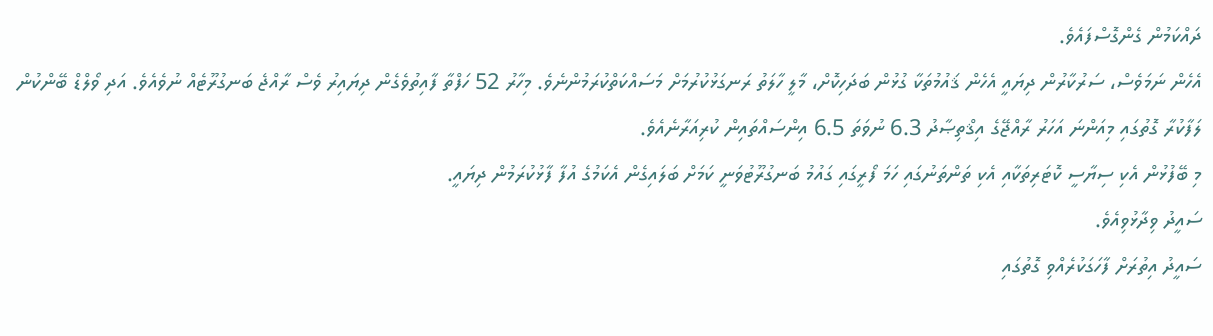ދައްކަމުން ގެންގޮސްފައެވެ.
އެހެން ނަމަވެސް، ސަރުކާރުން ދިޔައީ އެހެން ޤައުމުތަކާ ގުޅުން ބަދަހިކޮށް، މާލީ ހާލަތު ރަނގަޅުކުރުމަށް މަސައްކަތްކުރަމުންނެވެ. މިހާރު 52 ހަފްތާ ފާއިތުވެގެން ދިޔައިރު ވެސް ރާއްޖެ ބަނގުރޫޓެއް ނުވެއެވެ. އަދި ވޯލްޑް ބޭންކުން ލަފާކުރާ ގޮތުގައި މިއަންނަ އަހަރު ރާއްޖޭގެ އިޤްތިޞާދު 6.3 ނުވަތަ 6.5 އިންސައްތައިން ކުރިއަރާނެއެވެ.
މި ބޭފުޅުން އެކި ސިޔާސީ ކޮޓަރިތަކާއި އެކި ތަންތަނުގައި ހަމަ ފޯރީގައި ގައުމު ބަނގުރޫޓުވަނީ ކަމަށް ބަލައިގެން އެކަމުގެ އުފާ ފާޅުކުރަމުން ދިޔައީ.
ސައީދު ވިދާޅުވިއެވެ.
ސައީދު އިތުރަށް ފާހަގަކުރެއްވި ގޮތުގައި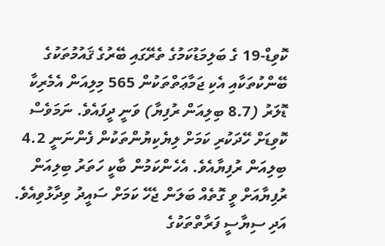ކޮވިޑް-19 ގެ ބަލިމަޑުކަމުގެ ތެރޭގައި ބޭރުގެ ޤައުމުތަކުގެ ބޭންކުތަކާއި އެކި ޖަމާޢަތްތަކުން 565 މިލިއަން އެމެރިކާ ޑޮލަރު (8.7 ބިލިއަން ރުފިޔާ) ވަނީ ދީފައެވެ. ނަމަވެސް ކޮވިޑަށް ހޭދަކުރި ކަމަށް ލިޔެކިޔުންތަކުން ފެންނަނީ 4.2 ބިލިއަން ރުފިޔާއެވެ. އެހެންކަމުން ބާކީ ހަތަރު ބިލިއަން ރުފިޔާއަށް ވީ ގޮތެއް ބަލަން ޖެހޭ ކަމަށް ސައީދު ވިދާޅުވިއެވެ. އަދި ސިޔާސީ ފަރާތްތަކުގެ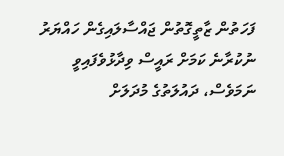ފަހަތުން ޒާތީގޮތުން ޖައްސާލައިގެން ހައްޔަރު ނުކުރާނެ ކަމަށް ރައީސް ވިދާޅުވެފައިވީ ނަމަވެސް، ދައުލަތުގެ މުދަލަށް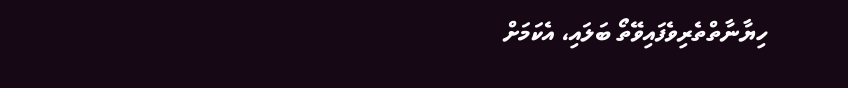ހިޔާނާތްތެރިވެފައިވޭތޯ ބަލައި، އެކަމަށް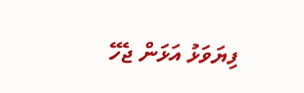ފިޔަވަޅު އަޅަން ޖެހޭ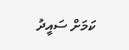ކަމަށް ސައީދު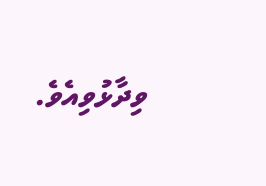ވިދާޅުވިއެވެ.